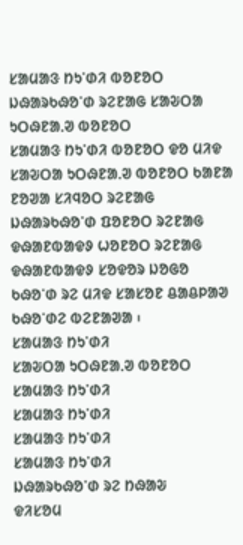ᱥᱟᱢᱟᱝ ᱴᱩᱸᱰᱤ ᱵᱚᱱᱚᱛ
ᱡᱷᱟᱨᱠᱷᱚᱸᱰ ᱨᱮᱱᱟᱜ ᱥᱟᱶᱛᱟ ᱩᱛᱷᱱᱟᱹᱣ ᱵᱚᱱᱚᱛ
ᱥᱟᱢᱟᱝ ᱴᱩᱸᱰᱤ ᱵᱚᱱᱚᱛ ᱫᱚ ᱢᱤᱫ ᱥᱟᱶᱛᱟ ᱩᱛᱷᱱᱟᱹᱣ ᱵᱚᱱᱚᱛ ᱠᱟᱱᱟ ᱱᱚᱣᱟ ᱥᱤᱧᱚᱛ ᱨᱮᱱᱟᱜ ᱡᱷᱟᱨᱠᱷᱚᱸᱰ ᱯᱚᱱᱚᱛ ᱨᱮᱱᱟᱜ ᱫᱷᱟᱱᱵᱟᱫᱽ ᱦᱚᱱᱚᱛ ᱨᱮᱱᱟᱜ ᱫᱷᱟᱱᱵᱟᱫᱽ ᱥᱚᱫᱚᱨ ᱡᱚᱜᱚ ᱠᱷᱚᱸᱰ ᱨᱮ ᱢᱤᱫ ᱥᱟᱥᱚᱱ ᱪᱟᱪᱞᱟᱣ ᱠᱷᱚᱸᱰᱮ ᱵᱮᱱᱟᱣᱟ ᱾
ᱥᱟᱢᱟᱝ ᱴᱩᱸᱰᱤ
ᱥᱟᱶᱛᱟ ᱩᱛᱷᱱᱟᱹᱣ ᱵᱚᱱᱚᱛ
ᱥᱟᱢᱟᱝ ᱴᱩᱸᱰᱤ
ᱥᱟᱢᱟᱝ ᱴᱩᱸᱰᱤ
ᱥᱟᱢᱟᱝ ᱴᱩᱸᱰᱤ
ᱥᱟᱢᱟᱝ ᱴᱩᱸᱰᱤ
ᱡᱷᱟᱨᱠᱷᱚᱸᱰ ᱨᱮ ᱴᱷᱟᱶ
ᱫᱤᱥᱚᱢ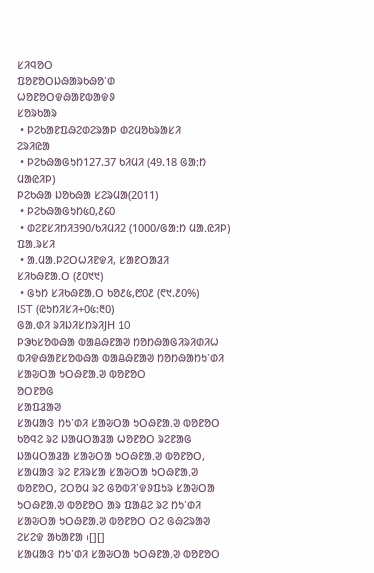ᱥᱤᱧᱚᱛ
ᱯᱚᱱᱚᱛᱡᱷᱟᱨᱠᱷᱚᱸᱰ
ᱦᱚᱱᱚᱛᱫᱷᱟᱱᱵᱟᱫᱽ
ᱥᱚᱨᱠᱟᱨ
 • ᱞᱮᱠᱟᱱᱯᱷᱮᱰᱮᱨᱟᱞ ᱰᱮᱢᱚᱠᱨᱟᱥᱤ
ᱮᱨᱤᱭᱟ
 • ᱞᱮᱠᱷᱟᱜᱩᱴ127.37 ᱠᱤᱢᱤ (49.18 ᱜᱟᱺᱴ ᱢᱟᱭᱤᱞ)
ᱞᱮᱠᱷᱟ ᱡᱚᱠᱷᱟ ᱥᱮᱨᱢᱟ(2011)
 • ᱞᱮᱠᱷᱟᱜᱩᱴ᱕᱐,᱒᱔᱐
 • ᱰᱮᱱᱥᱤᱴᱤ390/ᱠᱤᱢᱤ2 (1000/ᱜᱟᱺᱴ ᱢᱟᱹᱭᱤᱞ)
ᱯᱟᱹᱨᱥᱤ
 • ᱟᱹᱢᱟᱹᱞᱮᱛᱦᱤᱱᱫᱤ, ᱥᱟᱱᱛᱟᱲᱤ
ᱥᱤᱠᱷᱱᱟᱹᱛ (᱒᱐᱑᱑)
 • ᱜᱩᱴ ᱥᱤᱠᱷᱱᱟᱹᱛ ᱠᱚ᱒᱕,᱘᱐᱒ (᱖᱑.᱒᱐%)
IST (ᱭᱩᱴᱤᱥᱤ+᱐᱕:᱓᱐)
ᱜᱟᱹᱰᱤ ᱨᱤᱡᱤᱥᱴᱨᱤJH 10
ᱞᱳᱠᱥᱚᱵᱷᱟ ᱵᱟᱪᱷᱱᱟᱣ ᱴᱚᱴᱷᱟᱜᱤᱨᱤᱰᱤᱦ
ᱵᱤᱫᱷᱟᱱᱥᱚᱵᱷᱟ ᱵᱟᱪᱷᱱᱟᱣ ᱴᱚᱴᱷᱟᱴᱩᱸᱰᱤ
ᱥᱟᱶᱛᱟ ᱩᱛᱷᱱᱟᱹᱣ ᱵᱚᱱᱚᱛ
ᱚᱛᱱᱚᱜ
ᱥᱟᱯᱲᱟᱣ
ᱥᱟᱢᱟᱝ ᱴᱩᱸᱰᱤ ᱥᱟᱶᱛᱟ ᱩᱛᱷᱱᱟᱹᱣ ᱵᱚᱱᱚᱛ ᱠᱚᱧᱮ ᱨᱮ ᱡᱟᱢᱛᱟᱲᱟ ᱦᱚᱱᱚᱛ ᱨᱮᱱᱟᱜ ᱡᱟᱢᱛᱟᱲᱟ ᱥᱟᱶᱛᱟ ᱩᱛᱷᱱᱟᱹᱣ ᱵᱚᱱᱚᱛ, ᱥᱟᱢᱟᱝ ᱨᱮ ᱱᱤᱨᱥᱟ ᱥᱟᱶᱛᱟ ᱩᱛᱷᱱᱟᱹᱣ ᱵᱚᱱᱚᱛ, ᱮᱛᱚᱢ ᱨᱮ ᱜᱚᱵᱤᱸᱫᱽᱯᱩᱨ ᱥᱟᱶᱛᱟ ᱩᱛᱷᱱᱟᱹᱣ ᱵᱚᱱᱚᱛ ᱟᱨ ᱯᱟᱪᱮ ᱨᱮ ᱴᱩᱸᱰᱤ ᱥᱟᱶᱛᱟ ᱩᱛᱷᱱᱟᱹᱣ ᱵᱚᱱᱚᱛ ᱛᱮ ᱜᱷᱮᱨᱟᱣ ᱮᱥᱮᱫ ᱟᱠᱟᱱᱟ ᱾[][]
ᱥᱟᱢᱟᱝ ᱴᱩᱸᱰᱤ ᱥᱟᱶᱛᱟ ᱩᱛᱷᱱᱟᱹᱣ ᱵᱚᱱᱚᱛ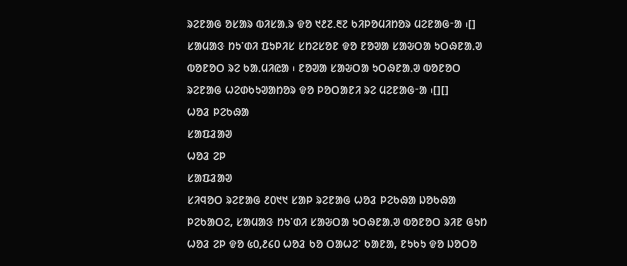ᱨᱮᱱᱟᱜ ᱚᱥᱟᱨ ᱵᱤᱥᱟᱹᱨ ᱫᱚ ᱑᱒᱗.᱓᱗ ᱠᱤᱞᱚᱢᱤᱴᱚᱨ ᱢᱮᱱᱟᱜᱼᱟ ᱾[] ᱥᱟᱢᱟᱝ ᱴᱩᱸᱰᱤ ᱯᱩᱞᱤᱥ ᱥᱴᱮᱥᱚᱱ ᱫᱚ ᱱᱚᱣᱟ ᱥᱟᱶᱛᱟ ᱩᱛᱷᱱᱟᱹᱣ ᱵᱚᱱᱚᱛ ᱨᱮ ᱠᱟᱹᱢᱤᱭᱟ ᱾ ᱱᱚᱣᱟ ᱥᱟᱶᱛᱟ ᱩᱛᱷᱱᱟᱹᱣ ᱵᱚᱱᱚᱛ ᱨᱮᱱᱟᱜ ᱦᱮᱰᱠᱩᱣᱟᱴᱚᱨ ᱫᱚ ᱞᱚᱛᱟᱱᱤ ᱨᱮ ᱢᱮᱱᱟᱜᱼᱟ ᱾[][]
ᱦᱚᱲ ᱞᱮᱠᱷᱟ
ᱥᱟᱯᱲᱟᱣ
ᱦᱚᱲ ᱮᱞ
ᱥᱟᱯᱲᱟᱣ
ᱥᱤᱧᱚᱛ ᱨᱮᱱᱟᱜ ᱒᱐᱑᱑ ᱥᱟᱞ ᱨᱮᱱᱟᱜ ᱦᱚᱲ ᱞᱮᱠᱷᱟ ᱡᱚᱠᱷᱟ ᱞᱮᱠᱟᱛᱮ, ᱥᱟᱢᱟᱝ ᱴᱩᱸᱰᱤ ᱥᱟᱶᱛᱟ ᱩᱛᱷᱱᱟᱹᱣ ᱵᱚᱱᱚᱛ ᱨᱤᱱ ᱜᱩᱴ ᱦᱚᱲ ᱮᱞ ᱫᱚ ᱕᱐,᱒᱔᱐ ᱦᱚᱲ ᱠᱚ ᱛᱟᱦᱮᱸ ᱠᱟᱱᱟ, ᱱᱩᱠᱩ ᱫᱚ ᱡᱚᱛᱚ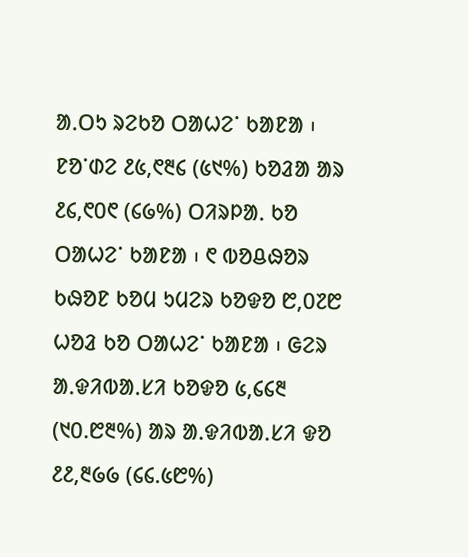ᱟᱹᱛᱩ ᱨᱮᱠᱚ ᱛᱟᱦᱮᱸ ᱠᱟᱱᱟ ᱾ ᱱᱚᱸᱰᱮ ᱒᱕,᱖᱓᱔ (᱕᱑%) ᱠᱚᱲᱟ ᱟᱨ ᱒᱔,᱖᱐᱖ (᱔᱙%) ᱛᱤᱨᱞᱟᱹ ᱠᱚ ᱛᱟᱦᱮᱸ ᱠᱟᱱᱟ ᱾ ᱖ ᱵᱚᱪᱷᱚᱨ ᱠᱷᱚᱱ ᱠᱚᱢ ᱩᱢᱮᱨ ᱠᱚᱫᱚ ᱘,᱐᱗᱘ ᱦᱚᱲ ᱠᱚ ᱛᱟᱦᱮᱸ ᱠᱟᱱᱟ ᱾ ᱜᱮᱨ ᱟᱹᱫᱤᱵᱟᱹᱥᱤ ᱠᱚᱫᱚ ᱕,᱔᱔᱓ (᱑᱐.᱘᱓%) ᱟᱨ ᱟᱹᱫᱤᱵᱟᱹᱥᱤ ᱫᱚ ᱒᱒,᱓᱙᱙ (᱔᱔.᱕᱘%)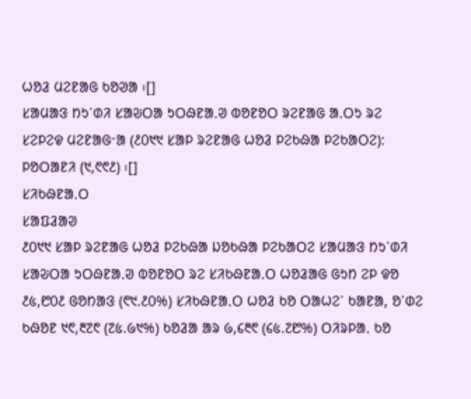ᱦᱚᱲ ᱢᱮᱱᱟᱜ ᱠᱚᱣᱟ ᱾[]
ᱥᱟᱢᱟᱝ ᱴᱩᱸᱰᱤ ᱥᱟᱶᱛᱟ ᱩᱛᱷᱱᱟᱹᱣ ᱵᱚᱱᱚᱛ ᱨᱮᱱᱟᱜ ᱟᱹᱛᱩ ᱨᱮ ᱥᱮᱞᱮᱫ ᱢᱮᱱᱟᱜᱼᱟ (᱒᱐᱑᱑ ᱥᱟᱞ ᱨᱮᱱᱟᱜ ᱦᱚᱲ ᱞᱮᱠᱷᱟ ᱞᱮᱠᱟᱛᱮ): ᱞᱚᱛᱟᱱᱤ (᱑,᱖᱖᱒) ᱾[]
ᱥᱤᱠᱷᱱᱟᱹᱛ
ᱥᱟᱯᱲᱟᱣ
᱒᱐᱑᱑ ᱥᱟᱞ ᱨᱮᱱᱟᱜ ᱦᱚᱲ ᱞᱮᱠᱷᱟ ᱡᱚᱠᱷᱟ ᱞᱮᱠᱟᱛᱮ ᱥᱟᱢᱟᱝ ᱴᱩᱸᱰᱤ ᱥᱟᱶᱛᱟ ᱩᱛᱷᱱᱟᱹᱣ ᱵᱚᱱᱚᱛ ᱨᱮ ᱥᱤᱠᱷᱱᱟᱹᱛ ᱦᱚᱲᱟᱜ ᱜᱩᱴ ᱮᱞ ᱫᱚ ᱒᱕,᱘᱐᱒ ᱜᱚᱴᱟᱝ (᱖᱑.᱒᱐%) ᱥᱤᱠᱷᱱᱟᱹᱛ ᱦᱚᱲ ᱠᱚ ᱛᱟᱦᱮᱸ ᱠᱟᱱᱟ, ᱚᱸᱰᱮ ᱠᱷᱚᱱ ᱑᱖,᱓᱗᱖ (᱗᱕.᱙᱑%) ᱠᱚᱲᱟ ᱟᱨ ᱙,᱔᱓᱖ (᱔᱕.᱗᱘%) ᱛᱤᱨᱞᱟᱹ ᱠᱚ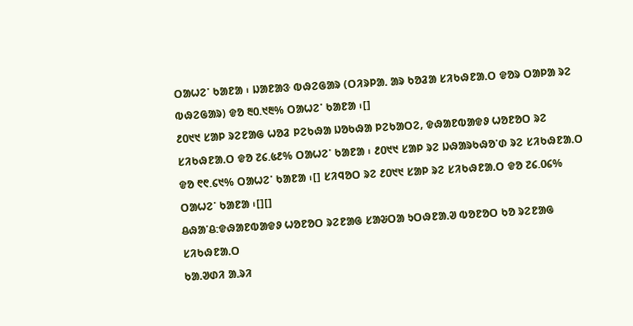ᱛᱟᱦᱮᱸ ᱠᱟᱱᱟ ᱾ ᱡᱟᱱᱟᱝ ᱵᱷᱮᱜᱟᱨ (ᱛᱤᱨᱞᱟᱹ ᱟᱨ ᱠᱚᱲᱟ ᱥᱤᱠᱷᱱᱟᱹᱛ ᱫᱚᱨ ᱛᱟᱞᱟ ᱨᱮ ᱵᱷᱮᱜᱟᱨ) ᱫᱚ ᱓᱐.᱑᱓% ᱛᱟᱦᱮᱸ ᱠᱟᱱᱟ ᱾[]
᱒᱐᱑᱑ ᱥᱟᱞ ᱨᱮᱱᱟᱜ ᱦᱚᱲ ᱞᱮᱠᱷᱟ ᱡᱚᱠᱷᱟ ᱞᱮᱠᱟᱛᱮ, ᱫᱷᱟᱱᱵᱟᱫᱽ ᱦᱚᱱᱚᱛ ᱨᱮ ᱥᱤᱠᱷᱱᱟᱹᱛ ᱫᱚ ᱗᱔.᱕᱒% ᱛᱟᱦᱮᱸ ᱠᱟᱱᱟ ᱾ ᱒᱐᱑᱑ ᱥᱟᱞ ᱨᱮ ᱡᱷᱟᱨᱠᱷᱚᱸᱰ ᱨᱮ ᱥᱤᱠᱷᱱᱟᱹᱛ ᱫᱚ ᱖᱖.᱔᱑% ᱛᱟᱦᱮᱸ ᱠᱟᱱᱟ ᱾[] ᱥᱤᱧᱚᱛ ᱨᱮ ᱒᱐᱑᱑ ᱥᱟᱞ ᱨᱮ ᱥᱤᱠᱷᱱᱟᱹᱛ ᱫᱚ ᱗᱔.᱐᱔% ᱛᱟᱦᱮᱸ ᱠᱟᱱᱟ ᱾[][]
ᱪᱷᱟᱸᱪ:ᱫᱷᱟᱱᱵᱟᱫᱽ ᱦᱚᱱᱚᱛ ᱨᱮᱱᱟᱜ ᱥᱟᱶᱛᱟ ᱩᱛᱷᱱᱟᱹᱣ ᱵᱚᱱᱚᱛ ᱠᱚ ᱨᱮᱱᱟᱜ ᱥᱤᱠᱷᱱᱟᱹᱛ
ᱠᱟᱹᱣᱰᱤ ᱟᱹᱨᱤ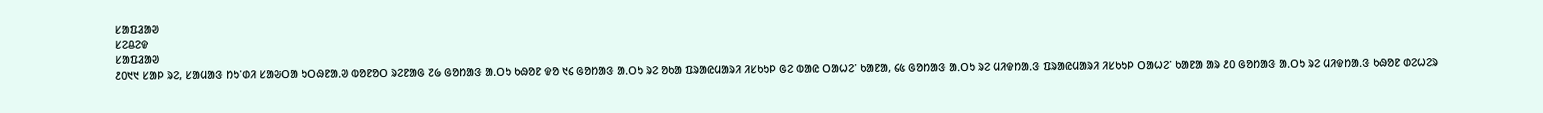ᱥᱟᱯᱲᱟᱣ
ᱥᱮᱪᱮᱫ
ᱥᱟᱯᱲᱟᱣ
᱒᱐᱑᱑ ᱥᱟᱞ ᱨᱮ, ᱥᱟᱢᱟᱝ ᱴᱩᱸᱰᱤ ᱥᱟᱶᱛᱟ ᱩᱛᱷᱱᱟᱹᱣ ᱵᱚᱱᱚᱛ ᱨᱮᱱᱟᱜ ᱗᱙ ᱜᱚᱴᱟᱝ ᱟᱹᱛᱩ ᱠᱷᱚᱱ ᱫᱚ ᱑᱔ ᱜᱚᱴᱟᱝ ᱟᱹᱛᱩ ᱨᱮ ᱚᱠᱟ ᱯᱨᱟᱭᱢᱟᱨᱤ ᱤᱥᱠᱩᱞ ᱜᱮ ᱵᱟᱭ ᱛᱟᱦᱮᱸ ᱠᱟᱱᱟ, ᱔᱕ ᱜᱚᱴᱟᱝ ᱟᱹᱛᱩ ᱨᱮ ᱢᱤᱫᱴᱟᱹᱝ ᱯᱨᱟᱭᱢᱟᱨᱤ ᱤᱥᱠᱩᱞ ᱛᱟᱦᱮᱸ ᱠᱟᱱᱟ ᱟᱨ ᱒᱐ ᱜᱚᱴᱟᱝ ᱟᱹᱛᱩ ᱨᱮ ᱢᱤᱫᱴᱟᱹᱝ ᱠᱷᱚᱱ ᱰᱮᱦᱮᱨ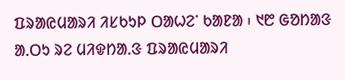ᱯᱨᱟᱭᱢᱟᱨᱤ ᱤᱥᱠᱩᱞ ᱛᱟᱦᱮᱸ ᱠᱟᱱᱟ ᱾ ᱑᱘ ᱜᱚᱴᱟᱝ ᱟᱹᱛᱩ ᱨᱮ ᱢᱤᱫᱴᱟᱹᱝ ᱯᱨᱟᱭᱢᱟᱨᱤ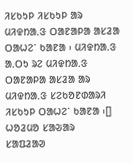ᱤᱥᱠᱩᱞ ᱤᱥᱠᱩᱞ ᱟᱨ ᱢᱤᱫᱴᱟᱹᱝ ᱛᱟᱱᱟᱞᱟ ᱟᱥᱲᱟ ᱛᱟᱦᱮᱸ ᱠᱟᱱᱟ ᱾ ᱢᱤᱫᱴᱟᱹᱝ ᱟᱹᱛᱩ ᱨᱮ ᱢᱤᱫᱴᱟᱹᱝ ᱛᱟᱱᱟᱞᱟ ᱟᱥᱲᱟ ᱟᱨ ᱢᱤᱫᱴᱟᱹᱝ ᱥᱮᱠᱚᱱᱰᱟᱨᱤ ᱤᱥᱠᱩᱞ ᱛᱟᱦᱮᱸ ᱠᱟᱱᱟ ᱾[]
ᱦᱚᱲᱢᱚ ᱥᱟᱶᱟᱨ
ᱥᱟᱯᱲᱟᱣ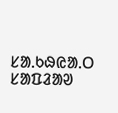ᱥᱟᱹᱠᱷᱭᱟᱹᱛ
ᱥᱟᱯᱲᱟᱣ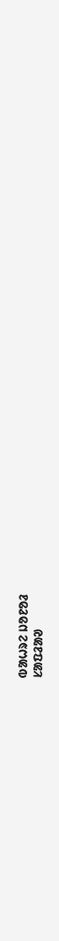ᱵᱟᱦᱨᱮ ᱡᱚᱱᱚᱲ
ᱥᱟᱯᱲᱟᱣ